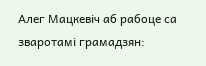Алег Мацкевіч аб рабоце са зваротамі грамадзян: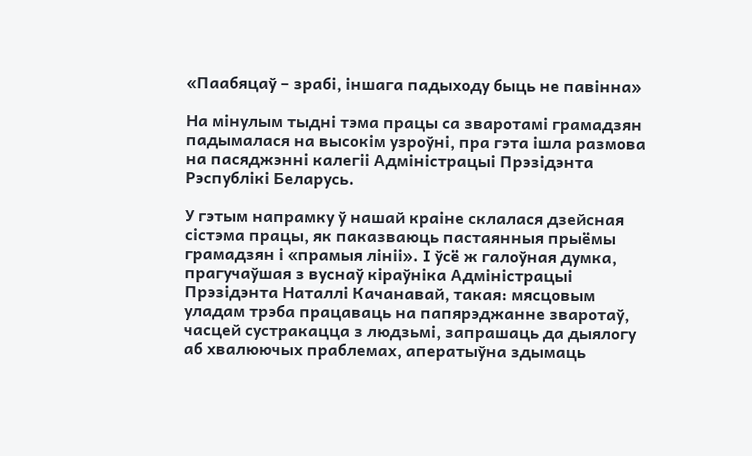«Паабяцаў – зрабі, іншага падыходу быць не павінна»

На мінулым тыдні тэма працы са зваротамі грамадзян падымалася на высокім узроўні, пра гэта ішла размова на пасяджэнні калегіі Адміністрацыі Прэзідэнта Рэспублікі Беларусь.

У гэтым напрамку ў нашай краіне склалася дзейсная сістэма працы, як паказваюць пастаянныя прыёмы грамадзян і «прамыя лініі». І ўсё ж галоўная думка, прагучаўшая з вуснаў кіраўніка Адміністрацыі Прэзідэнта Наталлі Качанавай, такая: мясцовым уладам трэба працаваць на папярэджанне зваротаў, часцей сустракацца з людзьмі, запрашаць да дыялогу аб хвалюючых праблемах, аператыўна здымаць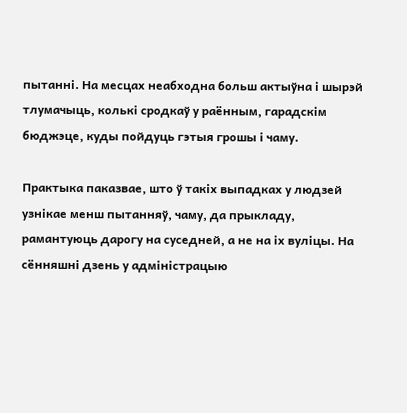пытанні. На месцах неабходна больш актыўна і шырэй тлумачыць, колькі сродкаў у раённым, гарадскім бюджэце, куды пойдуць гэтыя грошы і чаму.

Практыка паказвае, што ў такіх выпадках у людзей узнікае менш пытанняў, чаму, да прыкладу, рамантуюць дарогу на суседней, а не на іх вуліцы. На сённяшні дзень у адміністрацыю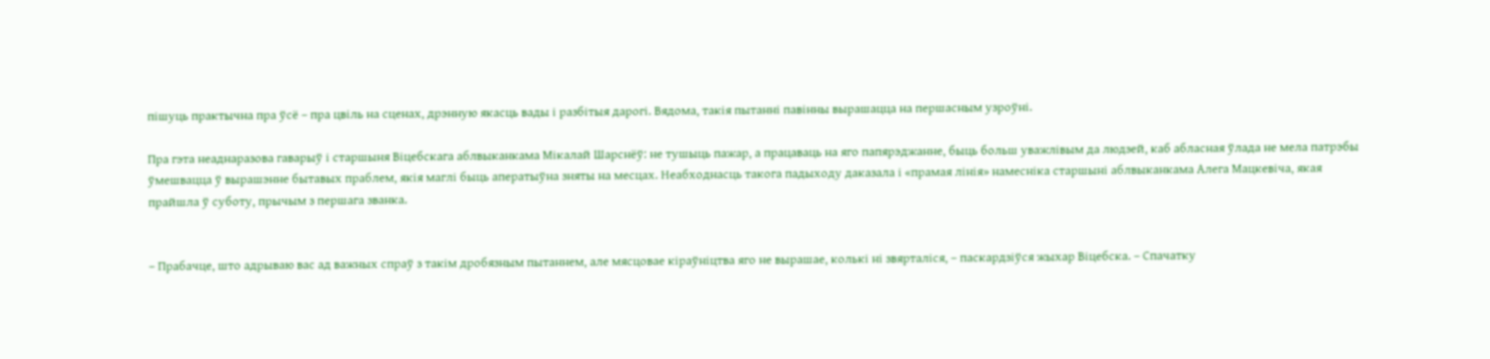пішуць практычна пра ўсё – пра цвіль на сценах, дрэнную якасць вады і разбітыя дарогі. Вядома, такія пытанні павінны вырашацца на першасным узроўні.

Пра гэта неаднаразова гаварыў і старшыня Віцебскага аблвыканкама Мікалай Шарснёў: не тушыць пажар, а працаваць на яго папярэджанне, быць больш уважлівым да людзей, каб абласная ўлада не мела патрэбы ўмешвацца ў вырашэнне бытавых праблем, якія маглі быць аператыўна зняты на месцах. Неабходнасць такога падыходу даказала і «прамая лінія» намесніка старшыні аблвыканкама Алега Мацкевіча, якая прайшла ў суботу, прычым з першага званка.


– Прабачце, што адрываю вас ад важных спраў з такім дробязным пытаннем, але мясцовае кіраўніцтва яго не вырашае, колькі ні звярталіся, – паскардзіўся жыхар Віцебска. – Спачатку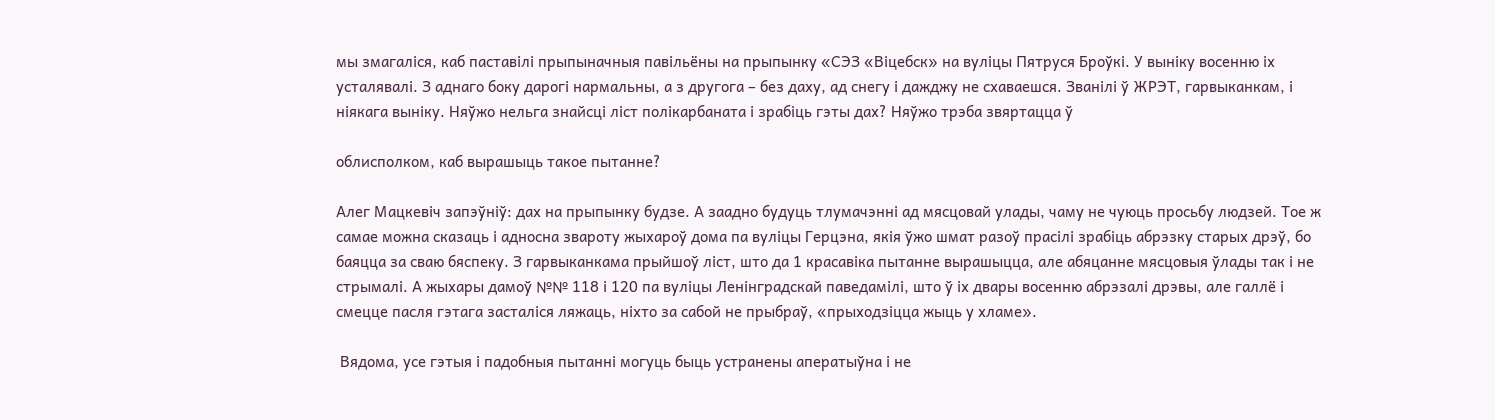мы змагаліся, каб паставілі прыпыначныя павільёны на прыпынку «СЭЗ «Віцебск» на вуліцы Пятруся Броўкі. У выніку восенню іх усталявалі. З аднаго боку дарогі нармальны, а з другога – без даху, ад снегу і дажджу не схаваешся. Званілі ў ЖРЭТ, гарвыканкам, і ніякага выніку. Няўжо нельга знайсці ліст полікарбаната і зрабіць гэты дах? Няўжо трэба звяртацца ў

облисполком, каб вырашыць такое пытанне?

Алег Мацкевіч запэўніў: дах на прыпынку будзе. А заадно будуць тлумачэнні ад мясцовай улады, чаму не чуюць просьбу людзей. Тое ж самае можна сказаць і адносна звароту жыхароў дома па вуліцы Герцэна, якія ўжо шмат разоў прасілі зрабіць абрэзку старых дрэў, бо баяцца за сваю бяспеку. З гарвыканкама прыйшоў ліст, што да 1 красавіка пытанне вырашыцца, але абяцанне мясцовыя ўлады так і не стрымалі. А жыхары дамоў №№ 118 і 120 па вуліцы Ленінградскай паведамілі, што ў іх двары восенню абрэзалі дрэвы, але галлё і смецце пасля гэтага засталіся ляжаць, ніхто за сабой не прыбраў, «прыходзіцца жыць у хламе».

 Вядома, усе гэтыя і падобныя пытанні могуць быць устранены аператыўна і не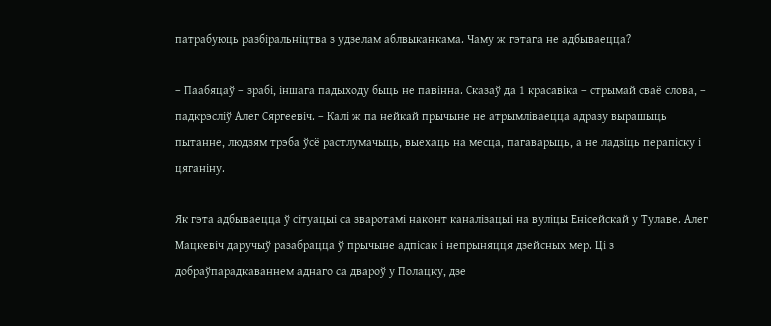патрабуюць разбіральніцтва з удзелам аблвыканкама. Чаму ж гэтага не адбываецца?

– Паабяцаў – зрабі, іншага падыходу быць не павінна. Сказаў да 1 красавіка – стрымай сваё слова, – падкрэсліў Алег Сяргеевіч. – Калі ж па нейкай прычыне не атрымліваецца адразу вырашыць пытанне, людзям трэба ўсё растлумачыць, выехаць на месца, пагаварыць, а не ладзіць перапіску і цяганіну.

Як гэта адбываецца ў сітуацыі са зваротамі наконт каналізацыі на вуліцы Енісейскай у Тулаве. Алег Мацкевіч даручыў разабрацца ў прычыне адпісак і непрыняцця дзейсных мер. Ці з добраўпарадкаваннем аднаго са двароў у Полацку, дзе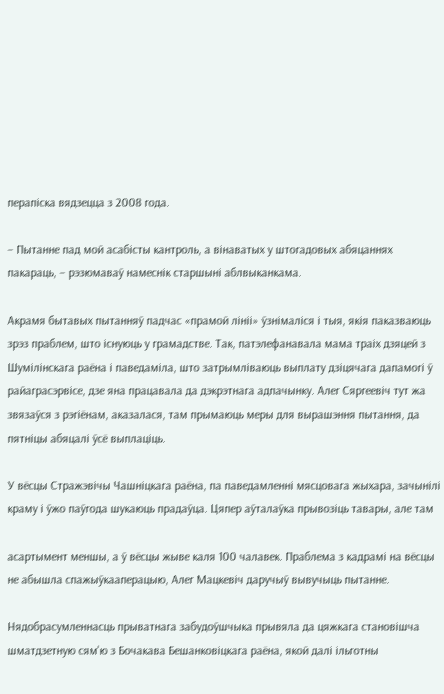перапіска вядзецца з 2008 года.

– Пытанне пад мой асабісты кантроль, а вінаватых у штогадовых абяцаннях пакараць, – рэзюмаваў намеснік старшыні аблвыканкама.

Акрамя бытавых пытанняў падчас «прамой лініі» ўзнімаліся і тыя, якія паказваюць зрэз праблем, што існуюць у грамадстве. Так, патэлефанавала мама траіх дзяцей з Шумілінскага раёна і паведаміла, што затрымліваюць выплату дзіцячага дапамогі ў райаграсэрвісе, дзе яна працавала да дэкрэтнага адпачынку. Алег Сяргеевіч тут жа звязаўся з рэгіёнам, аказалася, там прымаюць меры для вырашэння пытання, да пятніцы абяцалі ўсё выплаціць.

У вёсцы Стражэвічы Чашніцкага раёна, па паведамленні мясцовага жыхара, зачынілі краму і ўжо паўгода шукаюць прадаўца. Цяпер аўталаўка прывозіць тавары, але там

асартымент меншы, а ў вёсцы жыве каля 100 чалавек. Праблема з кадрамі на вёсцы не абышла спажыўкааперацыю, Алег Мацкевіч даручыў вывучыць пытанне.

Нядобрасумленнасць прыватнага забудоўшчыка прывяла да цяжкага становішча шматдзетную сям'ю з Бочакава Бешанковіцкага раёна, якой далі ільготны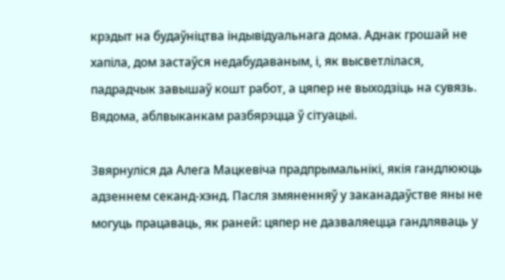крэдыт на будаўніцтва індывідуальнага дома. Аднак грошай не хапіла, дом застаўся недабудаваным, і, як высветлілася, падрадчык завышаў кошт работ, а цяпер не выходзіць на сувязь. Вядома, аблвыканкам разбярэцца ў сітуацыі.

Звярнуліся да Алега Мацкевіча прадпрымальнікі, якія гандлююць адзеннем секанд-хэнд. Пасля змяненняў у заканадаўстве яны не могуць працаваць, як раней: цяпер не дазваляецца гандляваць у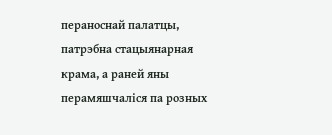пераноснай палатцы, патрэбна стацыянарная крама, а раней яны перамяшчаліся па розных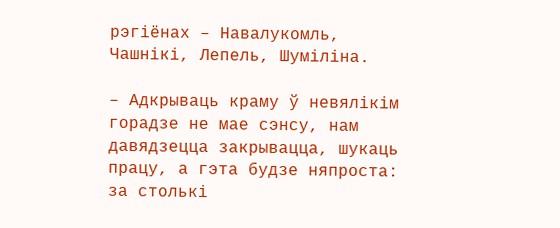рэгіёнах – Навалукомль, Чашнікі, Лепель, Шуміліна.

– Адкрываць краму ў невялікім горадзе не мае сэнсу, нам давядзецца закрывацца, шукаць працу, а гэта будзе няпроста: за столькі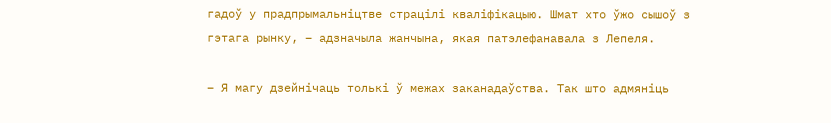гадоў у прадпрымальніцтве страцілі кваліфікацыю. Шмат хто ўжо сышоў з гэтага рынку, – адзначыла жанчына, якая патэлефанавала з Лепеля.

– Я магу дзейнічаць толькі ў межах заканадаўства. Так што адмяніць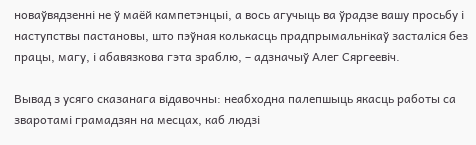новаўвядзенні не ў маёй кампетэнцыі, а вось агучыць ва ўрадзе вашу просьбу і наступствы пастановы, што пэўная колькасць прадпрымальнікаў засталіся без працы, магу, і абавязкова гэта зраблю, – адзначыў Алег Сяргеевіч.

Вывад з усяго сказанага відавочны: неабходна палепшыць якасць работы са зваротамі грамадзян на месцах, каб людзі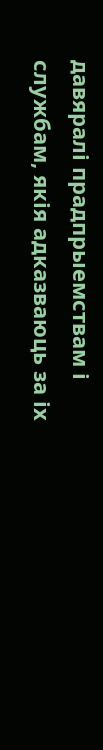давяралі прадпрыемствам і службам, якія адказваюць за іх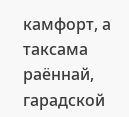камфорт, а таксама раённай, гарадской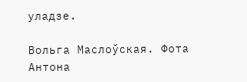уладзе.

Вольга Маслоўская. Фота Антона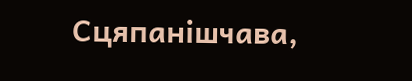Сцяпанішчава,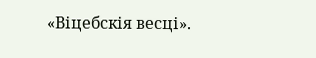«Віцебскія весці».